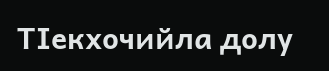ТIекхочийла долу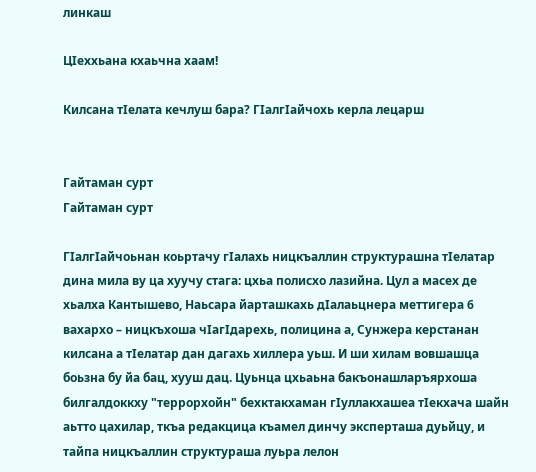линкаш

ЦIеххьана кхаьчна хаам!

Килсана тӀелата кечлуш бара? ГӀалгӀайчохь керла лецарш


Гайтаман сурт
Гайтаман сурт

ГӀалгӀайчоьнан коьртачу гIалахь ницкъаллин структурашна тӀелатар дина мила ву ца хуучу стага: цхьа полисхо лазийна. Цул а масех де хьалха Кантышево, Наьсара йарташкахь дӀалаьцнера меттигера 6 вахархо – ницкъхоша чӀагӀдарехь, полицина а, Сунжера керстанан килсана а тӀелатар дан дагахь хиллера уьш. И ши хилам вовшашца боьзна бу йа бац, хууш дац. Цуьнца цхьаьна бакъонашларъярхоша билгалдоккху "террорхойн" бехктакхаман гӀуллакхашеа тIекхача шайн аьтто цахилар, ткъа редакцица къамел динчу эксперташа дуьйцу, и тайпа ницкъаллин структураша луьра лелон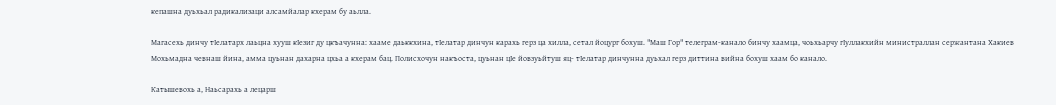кепашна дуьхьал радикализаци алсамйалар кхерам бу аьлла.

Магасехь динчу тӀелатарх лаьцна хууш кӀезиг ду цкъачунна: хааме даьккхина, тӀелатар динчун карахь герз ца хилла, сетал йоцург бохуш. "Маш Гор" телеграм-канало бинчу хаамца, чоьхьарчу гӀуллакхийн министраллан сержантана Хакиев Мохьмадна чевнаш йина, амма цуьнан дахарна цхьа а кхерам бац. Полисхочун накъоста, цуьнан цIе йовзуьйтуш яц- тIелатар динчунна дуьхал герз диттина вийна бохуш хаам бо канало.

Катышевохь а, Наьсарахь а лецарш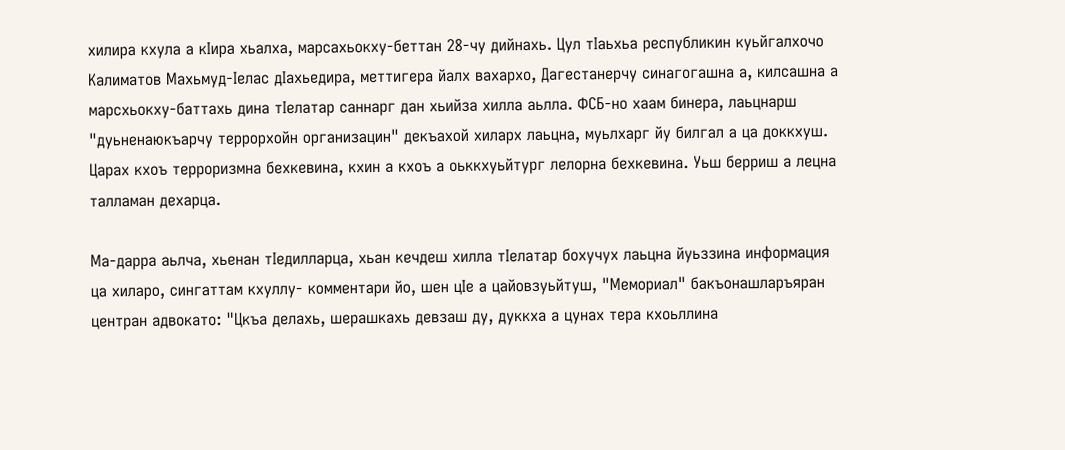хилира кхула а кӀира хьалха, марсахьокху-беттан 28-чу дийнахь. Цул тӀаьхьа республикин куьйгалхочо Калиматов Махьмуд-Ӏелас дӀахьедира, меттигера йалх вахархо, Дагестанерчу синагогашна а, килсашна а марсхьокху-баттахь дина тIелатар саннарг дан хьийза хилла аьлла. ФСБ-но хаам бинера, лаьцнарш "дуьненаюкъарчу террорхойн организацин" декъахой хиларх лаьцна, муьлхарг йу билгал а ца доккхуш. Царах кхоъ терроризмна бехкевина, кхин а кхоъ а оьккхуьйтург лелорна бехкевина. Уьш берриш а лецна талламан дехарца.

Ма-дарра аьлча, хьенан тIедилларца, хьан кечдеш хилла тIелатар бохучух лаьцна йуьззина информация ца хиларо, сингаттам кхуллу- комментари йо, шен цIе а цайовзуьйтуш, "Мемориал" бакъонашларъяран центран адвокато: "Цкъа делахь, шерашкахь девзаш ду, дуккха а цунах тера кхоьллина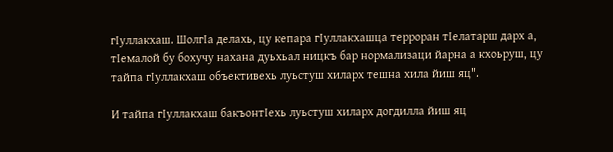гӀуллакхаш. ШолгӀа делахь, цу кепара гIуллакхашца терроран тӀелатарш дарх а, тӀемалой бу бохучу нахана дуьхьал ницкъ бар нормализаци йарна а кхоьруш, цу тайпа гӀуллакхаш объективехь луьстуш хиларх тешна хила йиш яц".

И тайпа гӀуллакхаш бакъонтIехь луьстуш хиларх догдилла йиш яц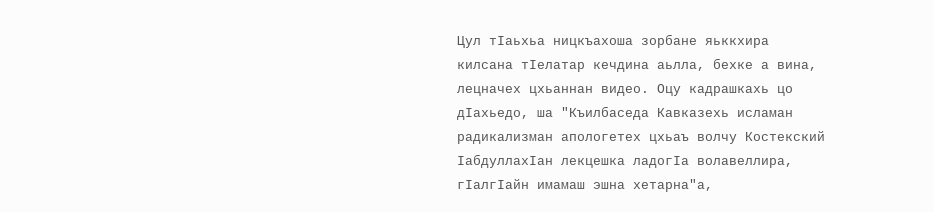Цул тӀаьхьа ницкъахоша зорбане яьккхира килсана тӀелатар кечдина аьлла, бехке а вина, лецначех цхьаннан видео. Оцу кадрашкахь цо дӀахьедо, ша "Къилбаседа Кавказехь исламан радикализман апологетех цхьаъ волчу Костекский ӀабдуллахӀан лекцешка ладогӀа волавеллира, гӀалгӀайн имамаш эшна хетарна"а,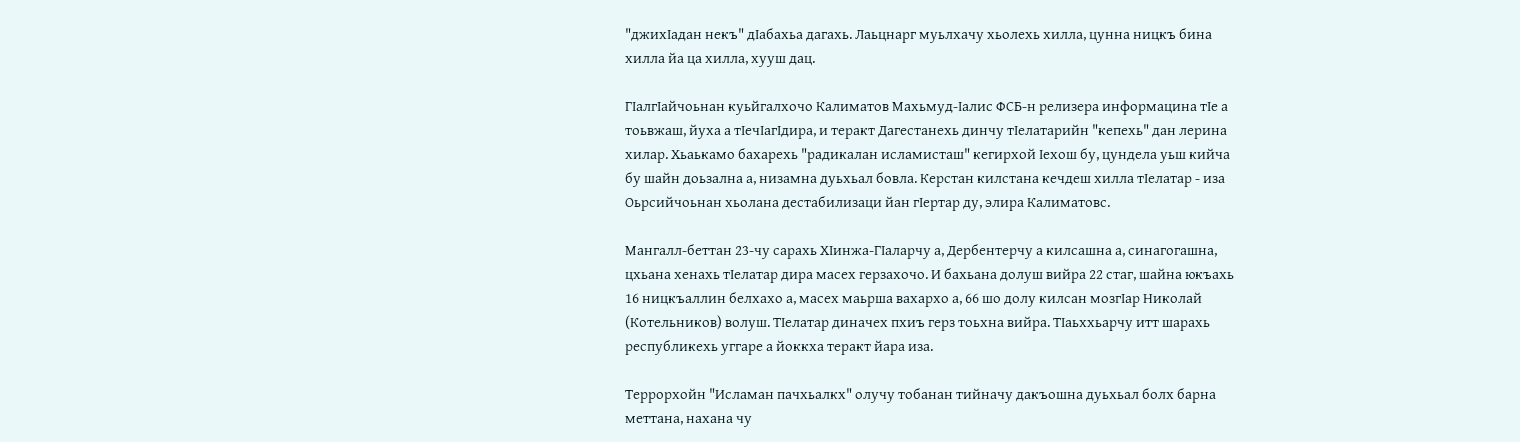"джихIадан некъ" дIабахьа дагахь. Лаьцнарг муьлхачу хьолехь хилла, цунна ницкъ бина хилла йа ца хилла, хууш дац.

ГӀалгӀайчоьнан куьйгалхочо Калиматов Махьмуд-Iалис ФСБ-н релизера информацина тIе а тоьвжаш, йуха а тӀечӀагӀдира, и теракт Дагестанехь динчу тӀелатарийн "кепехь" дан лерина хилар. Хьаькамо бахарехь "радикалан исламисташ" кегирхой Iехош бу, цундела уьш кийча бу шайн доьзална а, низамна дуьхьал бовла. Керстан килстана кечдеш хилла тIелатар - иза Оьрсийчоьнан хьолана дестабилизаци йан гӀертар ду, элира Калиматовс.

Мангалл-беттан 23-чу сарахь ХIинжа-ГIаларчу а, Дербентерчу а килсашна а, синагогашна, цхьана хенахь тӀелатар дира масех герзахочо. И бахьана долуш вийра 22 стаг, шайна юкъахь 16 ницкъаллин белхахо а, масех маьрша вахархо а, 66 шо долу килсан мозгIар Николай (Котельников) волуш. ТӀелатар диначех пхиъ герз тоьхна вийра. ТӀаьххьарчу итт шарахь республикехь уггаре а йоккха теракт йара иза.

Террорхойн "Исламан пачхьалкх" олучу тобанан тийначу дакъошна дуьхьал болх барна меттана, нахана чу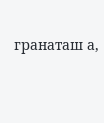гранаташ а,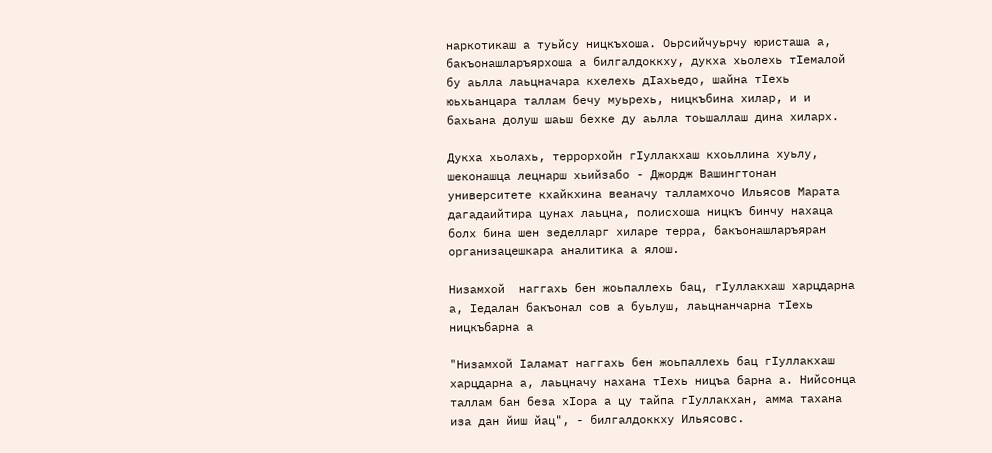наркотикаш а туьйсу ницкъхоша. Оьрсийчуьрчу юристаша а, бакъонашларъярхоша а билгалдоккху, дукха хьолехь тӀемалой бу аьлла лаьцначара кхелехь дӀахьедо, шайна тIехь юьхьанцара таллам бечу муьрехь, ницкъбина хилар, и и бахьана долуш шаьш бехке ду аьлла тоьшаллаш дина хиларх.

Дукха хьолахь, террорхойн гӀуллакхаш кхоьллина хуьлу, шеконашца лецнарш хьийзабо - Джордж Вашингтонан университете кхайкхина веаначу талламхочо Ильясов Марата дагадаийтира цунах лаьцна, полисхоша ницкъ бинчу нахаца болх бина шен зеделларг хиларе терра, бакъонашларъяран организацешкара аналитика а ялош.

Низамхой  наггахь бен жоьпаллехь бац, гӀуллакхаш харцдарна а, Iедалан бакъонал сов а буьлуш, лаьцнанчарна тIехь ницкъбарна а

"Низамхой Ӏаламат наггахь бен жоьпаллехь бац гӀуллакхаш харцдарна а, лаьцначу нахана тIехь ницъа барна а. Нийсонца таллам бан беза хӀора а цу тайпа гӀуллакхан, амма тахана иза дан йиш йац", - билгалдоккху Ильясовс.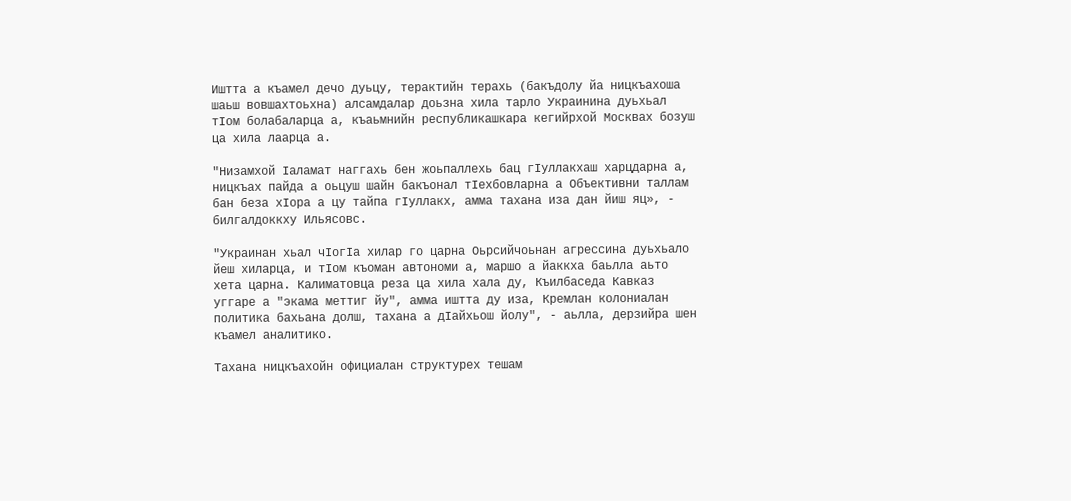Иштта а къамел дечо дуьцу, терактийн терахь (бакъдолу йа ницкъахоша шаьш вовшахтоьхна) алсамдалар доьзна хила тарло Украинина дуьхьал тӀом болабаларца а, къаьмнийн республикашкара кегийрхой Москвах бозуш ца хила лаарца а.

"Низамхой Ӏаламат наггахь бен жоьпаллехь бац гӀуллакхаш харцдарна а, ницкъах пайда а оьцуш шайн бакъонал тӀехбовларна а Объективни таллам бан беза хӀора а цу тайпа гӀуллакх, амма тахана иза дан йиш яц», - билгалдоккху Ильясовс.

"Украинан хьал чIогIа хилар го царна Оьрсийчоьнан агрессина дуьхьало йеш хиларца, и тӀом къоман автономи а, маршо а йаккха баьлла аьто хета царна. Калиматовца реза ца хила хала ду, Къилбаседа Кавказ уггаре а "экама меттиг йу", амма иштта ду иза, Кремлан колониалан политика бахьана долш, тахана а дӀайхьош йолу", - аьлла, дерзийра шен къамел аналитико.

Тахана ницкъахойн официалан структурех тешам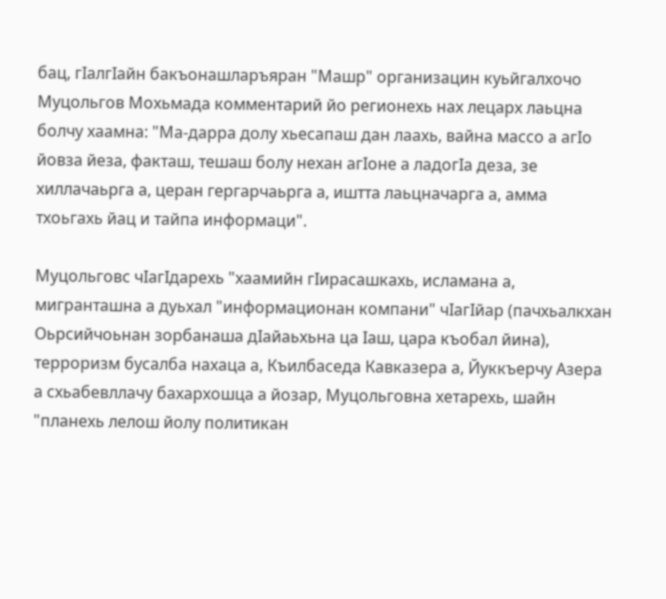бац, гӀалгӀайн бакъонашларъяран "Машр" организацин куьйгалхочо Муцольгов Мохьмада комментарий йо регионехь нах лецарх лаьцна болчу хаамна: "Ма-дарра долу хьесапаш дан лаахь, вайна массо а агIо йовза йеза, факташ, тешаш болу нехан агIоне а ладогIа деза, зе хиллачаьрга а, церан гергарчаьрга а, иштта лаьцначарга а, амма тхоьгахь йац и тайпа информаци".

Муцольговс чӀагӀдарехь "хаамийн гIирасашкахь, исламана а, мигранташна а дуьхал "информационан компани" чIагIйар (пачхьалкхан Оьрсийчоьнан зорбанаша дIайаьхьна ца Iаш, цара къобал йина), терроризм бусалба нахаца а, Къилбаседа Кавказера а, Йуккъерчу Азера а схьабевллачу бахархошца а йозар, Муцольговна хетарехь, шайн "планехь лелош йолу политикан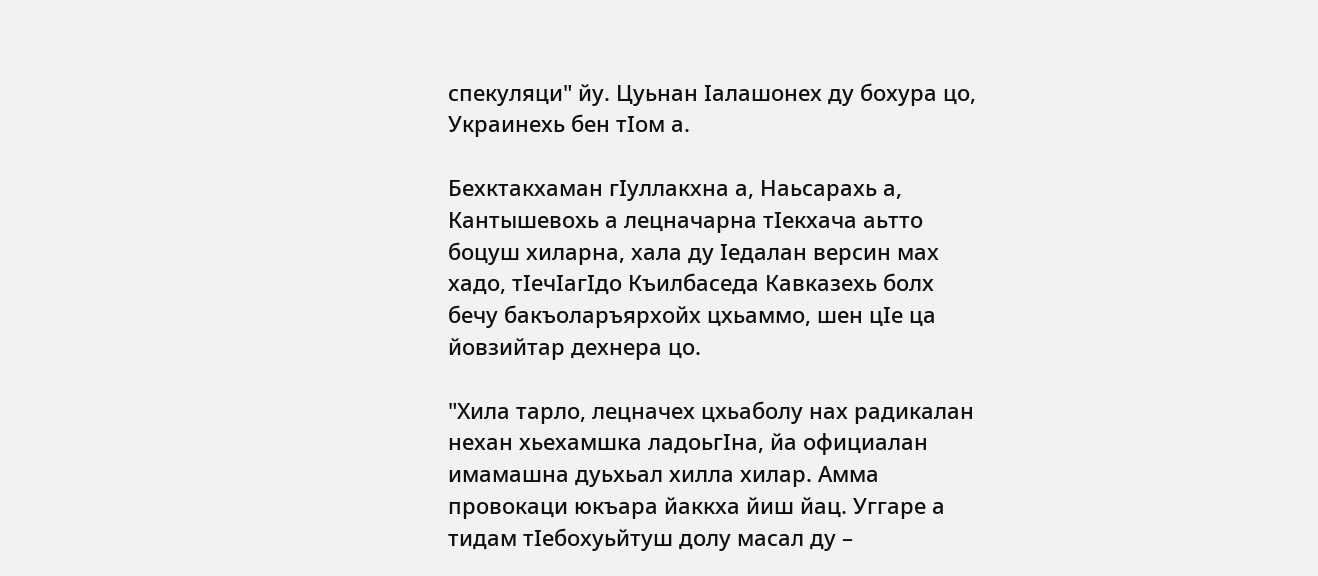спекуляци" йу. Цуьнан Iалашонех ду бохура цо, Украинехь бен тIом а.

Бехктакхаман гӀуллакхна а, Наьсарахь а, Кантышевохь а лецначарна тӀекхача аьтто боцуш хиларна, хала ду Iедалан версин мах хадо, тӀечӀагӀдо Къилбаседа Кавказехь болх бечу бакъоларъярхойх цхьаммо, шен цӀе ца йовзийтар дехнера цо.

"Хила тарло, лецначех цхьаболу нах радикалан нехан хьехамшка ладоьгӀна, йа официалан имамашна дуьхьал хилла хилар. Амма провокаци юкъара йаккха йиш йац. Уггаре а тидам тӀебохуьйтуш долу масал ду –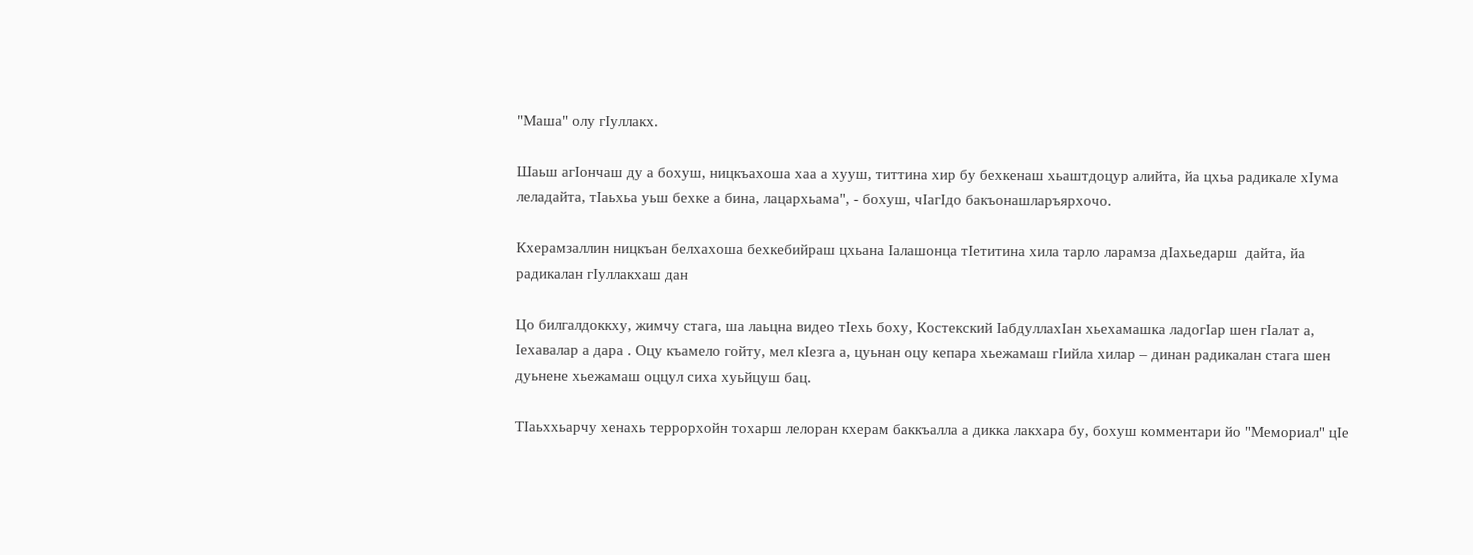"Маша" олу гӀуллакх.

Шаьш агIончаш ду а бохуш, ницкъахоша хаа а хууш, титтина хир бу бехкенаш хьаштдоцур алийта, йа цхьа радикале хIума леладайта, тIаьхьа уьш бехке а бина, лацархьама", - бохуш, чӀагӀдо бакъонашларъярхочо.

Кхерамзаллин ницкъан белхахоша бехкебийраш цхьана Iалашонца тIетитина хила тарло ларамза дӀахьедарш  дайта, йа радикалан гӀуллакхаш дан

Цо билгалдоккху, жимчу стага, ша лаьцна видео тӀехь боху, Костекский ӀабдуллахӀан хьехамашка ладогIар шен гӀалат а, Ӏехавалар а дара . Оцу къамело гойту, мел кӀезга а, цуьнан оцу кепара хьежамаш гIийла хилар – динан радикалан стага шен дуьнене хьежамаш оццул сиха хуьйцуш бац.

ТӀаьххьарчу хенахь террорхойн тохарш лелоран кхерам баккъалла а дикка лакхара бу, бохуш комментари йо "Мемориал" цӀе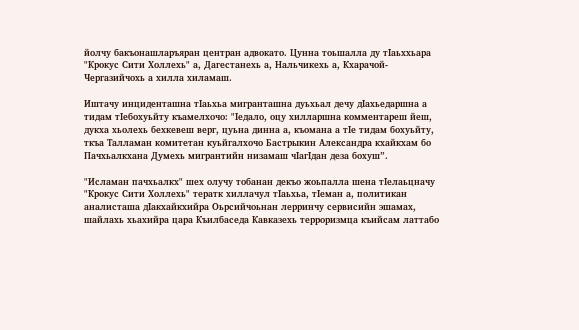йолчу бакъонашларъяран центран адвокато. Цунна тоьшалла ду тӀаьххьара "Крокус Сити Холлехь" а, Дагестанехь а, Нальчикехь а, Кхарачой-Чергазийчохь а хилла хиламаш.

Иштачу инциденташна тӀаьхьа мигранташна дуьхьал дечу дӀахьедаршна а тидам тӀебохуьйту къамелхочо: "Ӏедало, оцу хилларшна комментареш йеш, дукха хьолехь бехкевеш верг, цуьна динна а, къомана а тӀе тидам бохуьйту, ткъа Талламан комитетан куьйгалхочо Бастрыкин Александра кхайкхам бо Пачхьалкхана Думехь мигрантийн низамаш чӀагӀдан деза бохуш”.

"Исламан пачхьалкх" шех олучу тобанан декъо жоьпалла шена тӀелаьцначу "Крокус Сити Холлехь" тератк хиллачул тIаьхьа, тӀеман а, политикан аналисташа дӀакхайкхийра Оьрсийчоьнан лерринчу сервисийн эшамах, шайлахь хьахийра цара Къилбаседа Кавказехь терроризмца къийсам латтабо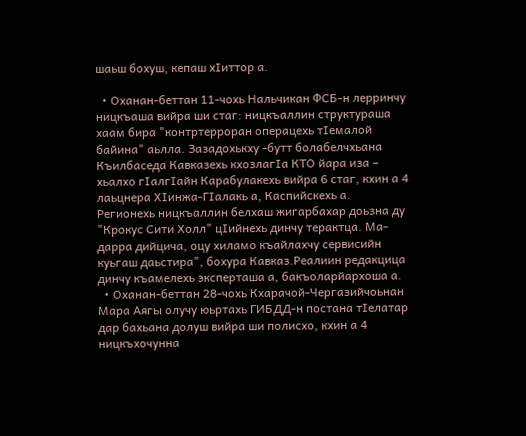шаьш бохуш, кепаш хIиттор а.

  • Оханан-беттан 11-чохь Нальчикан ФСБ-н лерринчу ницкъаша вийра ши стаг: ницкъаллин структураша хаам бира "контртерроран операцехь тӀемалой байина" аьлла. Зазадохькху -бутт болабелчхьана Къилбаседа Кавказехь кхозлагӀа КТО йара иза – хьалхо гӀалгӀайн Карабулакехь вийра 6 стаг, кхин а 4 лаьцнера ХIинжа-ГIалакь а, Каспийскехь а. Регионехь ницкъаллин белхаш жигарбахар доьзна ду "Крокус Сити Холл" цӀийнехь динчу терактца. Ма-дарра дийцича, оцу хиламо къайлахчу сервисийн куьгаш даьстира", бохура Кавказ.Реалиин редакцица динчу къамелехь эксперташа а, бакъоларйархоша а.
  • Оханан-беттан 28-чохь Кхарачой-Чергазийчоьнан Мара Аягы олучу юьртахь ГИБДД-н постана тӀелатар дар бахьана долуш вийра ши полисхо, кхин а 4 ницкъхочунна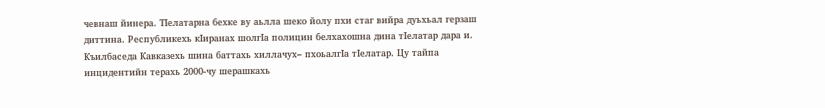чевнаш йинера. ТӀелатарна бехке ву аьлла шеко йолу пхи стаг вийра дуьхьал герзаш диттина. Республикехь кӀиранах шолгӀа полицин белхахошна дина тӀелатар дара и. Къилбаседа Кавказехь шина баттахь хиллачух– пхоьалгӀа тIелатар. Цу тайпа инцидентийн терахь 2000-чу шерашкахь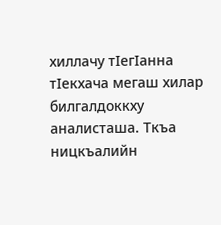хиллачу тӀегӀанна тӀекхача мегаш хилар билгалдоккху аналисташа. Ткъа ницкъалийн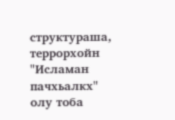структураша, террорхойн "Исламан пачхьалкх" олу тоба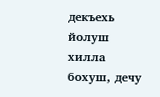декъехь йолуш хилла бохуш, дечу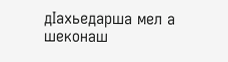дIахьедарша мел а шеконаш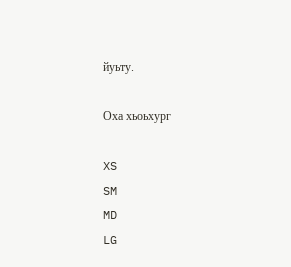йуьту.

Оха хьоьхург

XS
SM
MD
LG